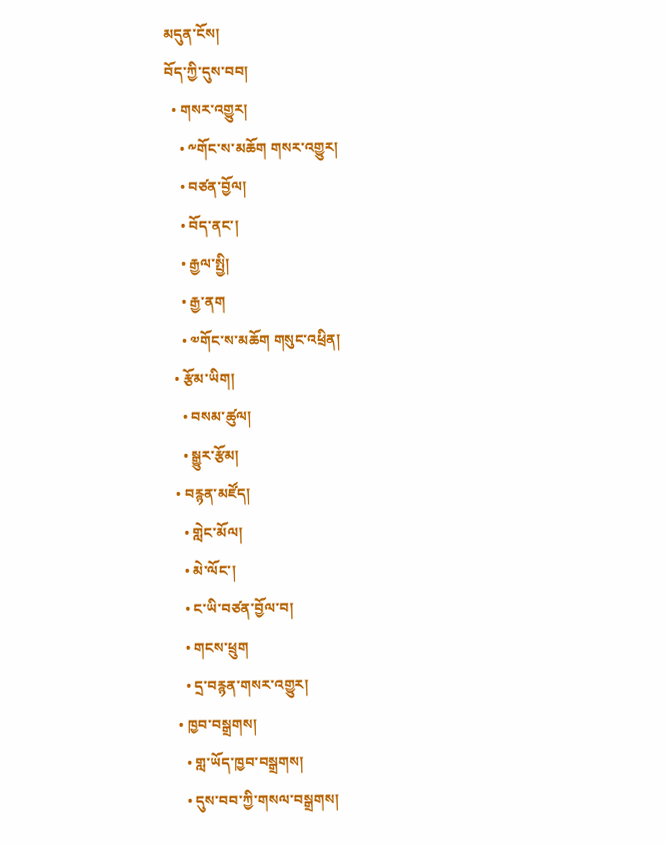མདུན་ངོས།
བོད་ཀྱི་དུས་བབ།
  • གསར་འགྱུར།
    • ༸གོང་ས་མཆོག གསར་འགྱུར།
    • བཙན་བྱོལ།
    • བོད་ནང་།
    • རྒྱལ་སྤྱི།
    • རྒྱ་ནག
    • ༧གོང་ས་མཆོག གསུང་འཕྲིན།
  • རྩོམ་ཡིག།
    • བསམ་ཚུལ།
    • སྒྱུར་རྩོམ།
  • བརྙན་མཛོད།
    • གླེང་མོལ།
    • མེ་ལོང་།
    • ང་ཡི་བཙན་བྱོལ་བ།
    • གངས་ཕྲུག
    • དྲ་བརྙན་གསར་འགྱུར།
  • ཁྱབ་བསྒྲགས།
    • གླ་ཡོད་ཁྱབ་བསྒྲགས།
    • དུས་བབ་ཀྱི་གསལ་བསྒྲགས།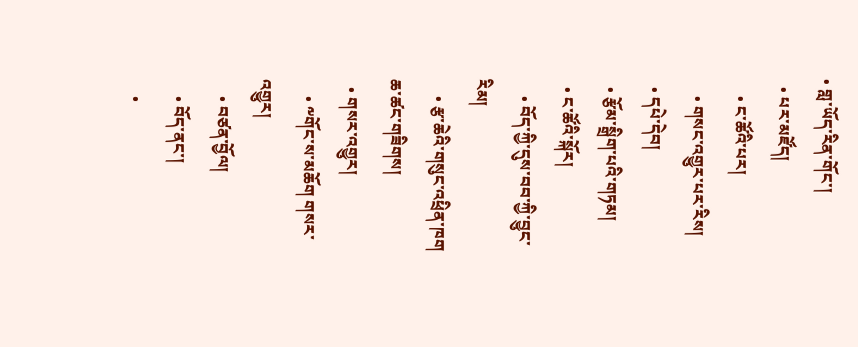• གླ་ཡོད་རིན་གོང་།
  • པར་མཛོད།
    • ང་ཚོའི་པར།
    • གསང་འགྱུར་པར་རིས།
  • དཔེ་དེབ།
  • རྩོམ་སྒྲིག་པའི་གཏམ།
  • ང་ཚོའི་སྐོར།
    • བོད་ཀྱི་དུས་བབ་ཀྱི་བྱུང་རིམ།
    • རྩ་ཆེའི་གསུང་འཕྲིན་ཁག
ཆ་ཚང་གཟིགས།
  • གསར་འགྱུར།
    • ༸གོང་ས་མཆོག གསར་འགྱུར།
    • བཙན་བྱོལ།
    • བོད་ནང་།
    •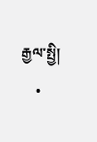རྒྱལ་སྤྱི།
    •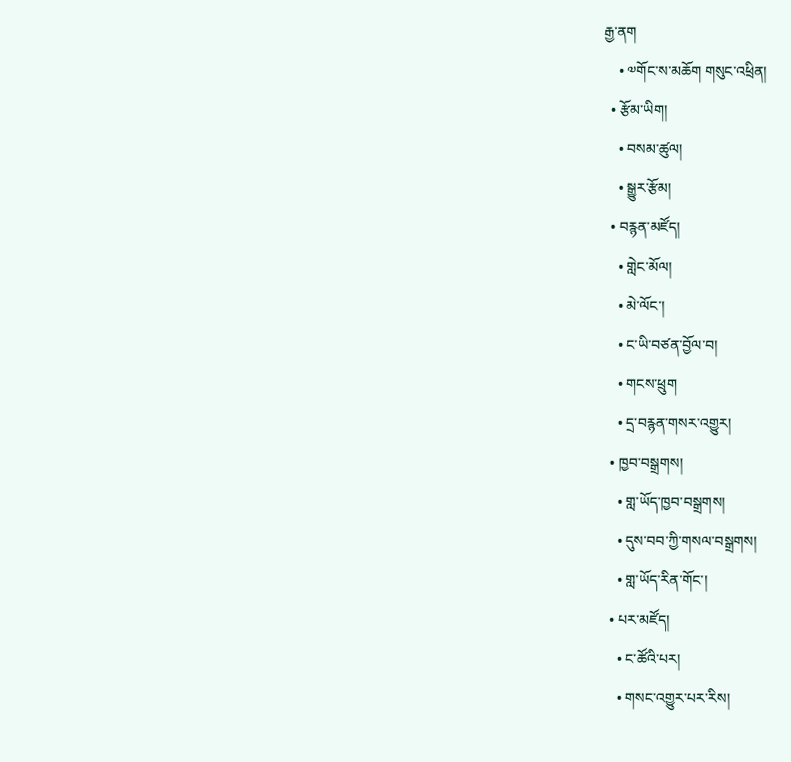རྒྱ་ནག
    • ༧གོང་ས་མཆོག གསུང་འཕྲིན།
  • རྩོམ་ཡིག།
    • བསམ་ཚུལ།
    • སྒྱུར་རྩོམ།
  • བརྙན་མཛོད།
    • གླེང་མོལ།
    • མེ་ལོང་།
    • ང་ཡི་བཙན་བྱོལ་བ།
    • གངས་ཕྲུག
    • དྲ་བརྙན་གསར་འགྱུར།
  • ཁྱབ་བསྒྲགས།
    • གླ་ཡོད་ཁྱབ་བསྒྲགས།
    • དུས་བབ་ཀྱི་གསལ་བསྒྲགས།
    • གླ་ཡོད་རིན་གོང་།
  • པར་མཛོད།
    • ང་ཚོའི་པར།
    • གསང་འགྱུར་པར་རིས།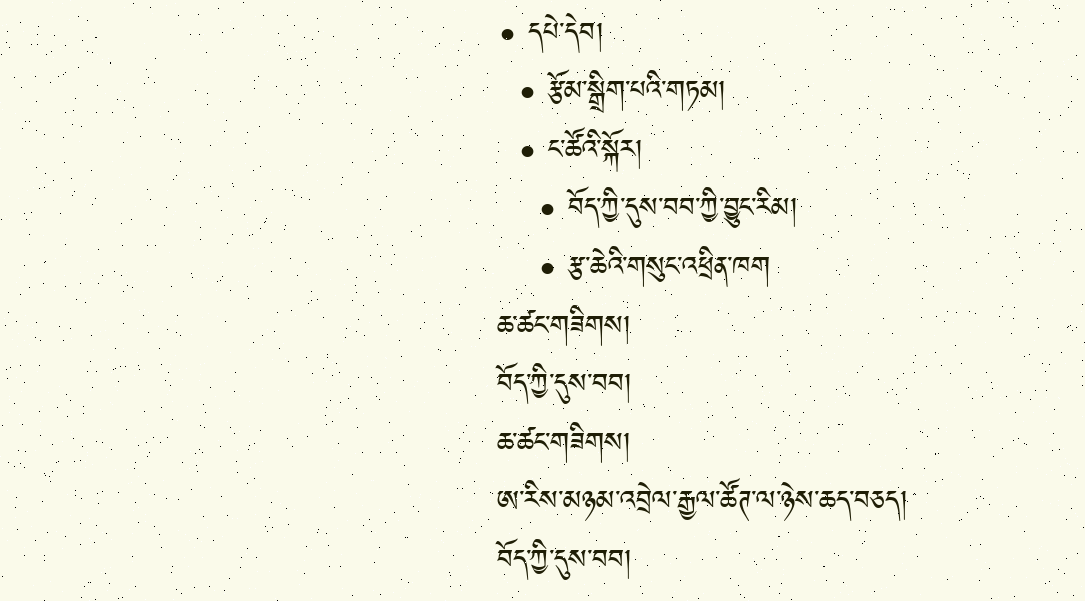• དཔེ་དེབ།
  • རྩོམ་སྒྲིག་པའི་གཏམ།
  • ང་ཚོའི་སྐོར།
    • བོད་ཀྱི་དུས་བབ་ཀྱི་བྱུང་རིམ།
    • རྩ་ཆེའི་གསུང་འཕྲིན་ཁག
ཆ་ཚང་གཟིགས།
བོད་ཀྱི་དུས་བབ།
ཆ་ཚང་གཟིགས།
ཨ་རིས་མཉམ་འབྲེལ་རྒྱལ་ཚོཊ་ལ་ཉེས་ཆད་བཅད།
བོད་ཀྱི་དུས་བབ།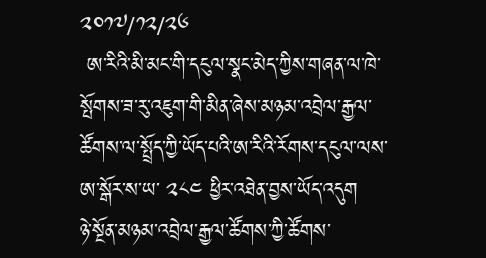༢༠༡༧/༡༢/༢༦
 ཨ་རིའི་མི་མང་གི་དངུལ་སྣང་མེད་ཀྱིས་གཞན་ལ་ཁེ་སྤོགས་ཟ་རུ་འཇུག་གི་མིན་ཞེས་མཉམ་འབྲེལ་རྒྱལ་ཚོགས་ལ་སྤྲོད་ཀྱི་ཡོད་པའི་ཨ་རིའི་རོགས་དངུལ་ལས་ཨ་སྒོར་ས་ཡ་ ༢༨༤ ཕྱིར་འཐེན་བྱས་ཡོད་འདུག
ཉེ་སྔོན་མཉམ་འབྲེལ་རྒྱལ་ཚོགས་ཀྱི་ཚོགས་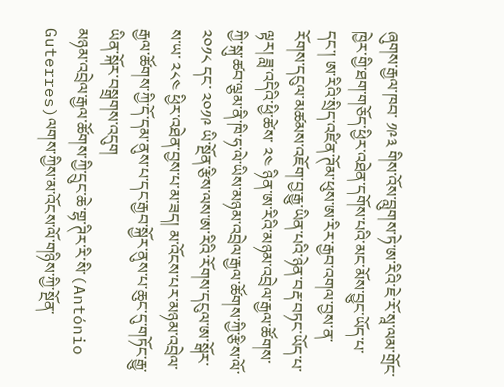ཞུགས་རྒྱལ་ཁབ་ ༡༩༣ གིས་འོས་བླུགས་ཏེ་ཨ་རིའི་ཇེ་རོ་སཱ་ལམ་གྲོང་ཁྱེར་གྱི་ཐག་གཅོད་ཕྱིར་འཐེན་དགོས་པའི་མང་མོས་བྱུང་ཡོད་པ་དང་། ཨ་རིའི་སྲིད་འཛིན་ཊོམ་ཕུས་ཨ་རིར་རྒྱབ་འགལ་བྱས་ན་རོགས་དངུལ་མཚམས་འཇོག་བྱ་རྒྱུ་ཡིན་པའི་ཉེན་བརྡ་བཏང་ཡོད་པ་ལྟར། ཟླ་འདིའི་ཕྱི་ཚེས་ ༢༤ ཉིན་ཨ་རིའི་མཉམ་འབྲེལ་རྒྱལ་ཚོགས་ཀྱི་སྐུ་ཚབ་ལྕམ་ནི་ཁི་ཧ་ལེ་ཡིས་མཉམ་འབྲེལ་རྒྱལ་ཚོགས་ཀྱི་རྩིས་ལོ་ ༢༠༡༨ དང་ ༢༠༡༩ ཡི་སྔོན་རྩིས་ལས་ཨ་རིའི་རོགས་དངུལ་ཨ་སྒོར་ས་ཡ་ ༢༨༤ ཕྱིར་འཐེན་བྱས་པ་མ་ཟད། མ་འོངས་པར་མཉམ་འབྲེལ་རྒྱལ་ཚོགས་ཀྱི་དོ་དམ་ནུས་པ་དང་རྒྱབ་སྐྱོར་ནུས་པ་ཆུང་དུ་གཏོང་རྒྱུ་ཡིན་སྐོར་བསྒྲགས་འདུག
མཉམ་འབྲེལ་རྒྱལ་ཚོགས་ཀྱི་དྲུང་ཆེ་གྷ་ཊིར་རི་སི་(António Guterres)ལགས་ཀྱིས་མ་འོངས་ལོ་གཉིས་ཀྱི་སྔོན་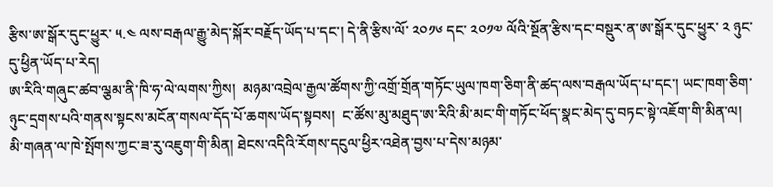རྩིས་ཨ་སྒོར་དུང་ཕྱུར་ ༥.༤ ལས་བརྒལ་རྒྱུ་མེད་སྐོར་བརྗོད་ཡོད་པ་དང་། དེ་ནི་རྩིས་ལོ་ ༢༠༡༦ དང་ ༢༠༡༧ ལོའི་སྔོན་རྩིས་དང་བསྡུར་ན་ཨ་སྒོར་དུང་ཕྱུར་ ༢ ཉུང་དུ་ཕྱིན་ཡོད་པ་རེད།
ཨ་རིའི་གཞུང་ཚབ་ལྕམ་ནི་ཁི་ཧ་ལེ་ལགས་ཀྱིས།  མཉམ་འབྲེལ་རྒྱལ་ཚོགས་ཀྱི་འགྲོ་གྲོན་གཏོང་ཡུལ་ཁག་ཅིག་ནི་ཚད་ལས་བརྒལ་ཡོད་པ་དང་། ཡང་ཁག་ཅིག་ཉུང་དྲགས་པའི་གནས་སྟངས་མངོན་གསལ་དོད་པོ་ཆགས་ཡོད་སྟབས།  ང་ཚོས་མུ་མཐུད་ཨ་རིའི་མི་མང་གི་གཏོང་ཕོད་སྣང་མེད་དུ་བཏང་སྟེ་འཇོག་གི་མིན་ལ། མི་གཞན་ལ་ཁེ་སྤོགས་ཀྱང་ཟ་རུ་འཇུག་གི་མིན། ཐེངས་འདིའི་རོགས་དངུལ་ཕྱིར་འཐེན་བྱས་པ་དེས་མཉམ་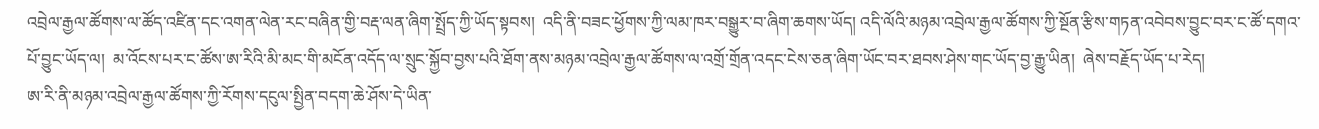འབྲེལ་རྒྱལ་ཚོགས་ལ་ཚོད་འཛིན་དང་འགན་ལེན་རང་བཞིན་གྱི་བརྡ་ལན་ཞིག་སྤྲོད་ཀྱི་ཡོད་སྟབས།  འདི་ནི་བཟང་ཕྱོགས་ཀྱི་ལམ་ཁར་བསྒྱུར་བ་ཞིག་ཆགས་ཡོད། འདི་ལོའི་མཉམ་འབྲེལ་རྒྱལ་ཚོགས་ཀྱི་སྔོན་རྩིས་གཏན་འབེབས་བྱུང་བར་ང་ཚོ་དགའ་པོ་བྱུང་ཡོད་ལ།  མ་འོངས་པར་ང་ཚོས་ཨ་རིའི་མི་མང་གི་མངོན་འདོད་ལ་སྲུང་སྐྱོབ་བྱས་པའི་ཐོག་ནས་མཉམ་འབྲེལ་རྒྱལ་ཚོགས་ལ་འགྲོ་གྲོན་འདང་ངེས་ཅན་ཞིག་ཡོང་བར་ཐབས་ཤེས་གང་ཡོད་བྱ་རྒྱུ་ཡིན།  ཞེས་བརྗོད་ཡོད་པ་རེད།
ཨ་རི་ནི་མཉམ་འབྲེལ་རྒྱལ་ཚོགས་ཀྱི་རོགས་དངུལ་སྤྱིན་བདག་ཆེ་ཤོས་དེ་ཡིན་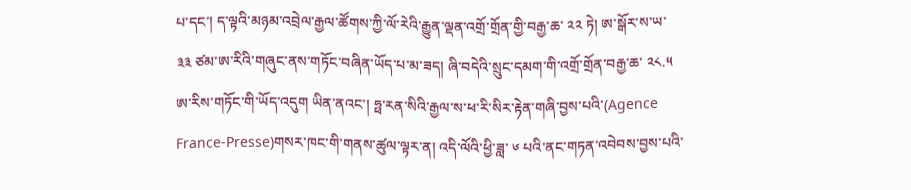པ་དང་། ད་ལྟའི་མཉམ་འབྲེལ་རྒྱལ་ཚོགས་ཀྱི་ལོ་རེའི་རྒྱུན་ལྡན་འགྲོ་གྲོན་གྱི་བརྒྱ་ཆ་ ༢༢ ཏེ། ཨ་སྒོར་ས་ཡ་ ༣༣ ཙམ་ཨ་རིའི་གཞུང་ནས་གཏོང་བཞིན་ཡོད་པ་མ་ཟད། ཞི་བདེའི་སྲུང་དམག་གི་འགྲོ་གྲོན་བརྒྱ་ཆ་ ༢༨.༥ ཨ་རིས་གཏོང་གི་ཡོད་འདུག ཡིན་ནའང་། ཧྥ་རན་སིའི་རྒྱལ་ས་ཕ་རི་སིར་རྟེན་གཞི་བྱས་པའི་(Agence France-Presse)གསར་ཁང་གི་གནས་ཚུལ་ལྟར་ན། འདི་ལོའི་ཕྱི་ཟླ་ ༦ པའི་ནང་གཏན་འབེབས་བྱས་པའི་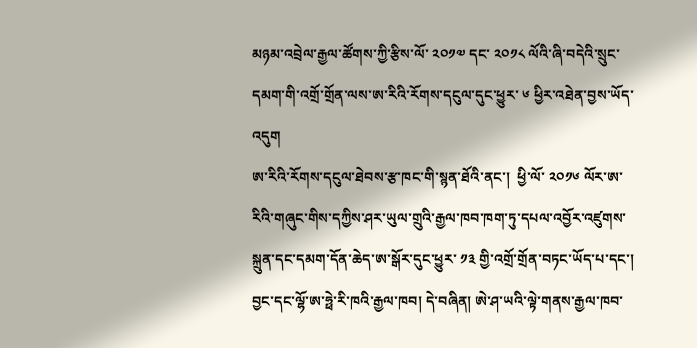མཉམ་འབྲེལ་རྒྱལ་ཚོགས་ཀྱི་རྩིས་ལོ་ ༢༠༡༧ དང་ ༢༠༡༨ ལོའི་ཞི་བདེའི་སྲུང་དམག་གི་འགྲོ་གྲོན་ལས་ཨ་རིའི་རོགས་དངུལ་དུང་ཕྱུར་ ༦ ཕྱིར་འཐེན་བྱས་ཡོད་འདུག
ཨ་རིའི་རོགས་དངུལ་ཐེབས་རྩ་ཁང་གི་སྙན་ཐོའི་ནང་།  ཕྱི་ལོ་ ༢༠༡༦ ལོར་ཨ་རིའི་གཞུང་གིས་དཀྱིས་ཤར་ཡུལ་གྲུའི་རྒྱལ་ཁབ་ཁག་ཏུ་དཔལ་འབྱོར་འཛུགས་སྐྲུན་དང་དམག་དོན་ཆེད་ཨ་སྒོར་དུང་ཕྱུར་ ༡༣ གྱི་འགྲོ་གྲོན་བཏང་ཡོད་པ་དང་། བྱང་དང་ལྷོ་ཨ་ཧྥེ་རི་ཁའི་རྒྱལ་ཁབ། དེ་བཞིན། ཨེ་ཤ་ཡའི་ལྟེ་གནས་རྒྱལ་ཁབ་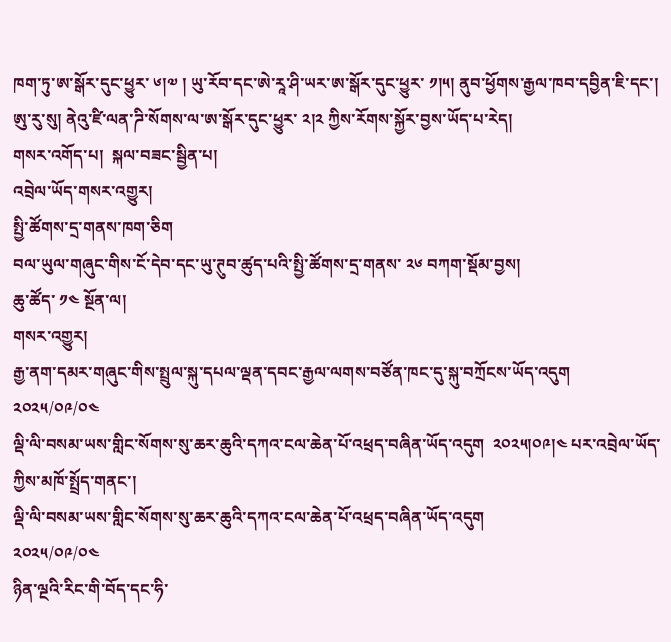ཁག་ཏུ་ཨ་སྒོར་དུང་ཕྱུར་ ༦།༧ ། ཡུ་རོབ་དང་ཨེ་རཱ་ཤི་ཡར་ཨ་སྒོར་དུང་ཕྱུར་ ༡།༥། ནུབ་ཕྱོགས་རྒྱལ་ཁབ་དབྱིན་ཇི་དང་། ཨུ་རུ་སུ། ནེའུ་ཛི་ལན་ཌི་སོགས་ལ་ཨ་སྒོར་དུང་ཕྱུར་ ༢།༢ ཀྱིས་རོགས་སྐྱོར་བྱས་ཡོད་པ་རེད།
གསར་འགོད་པ།  སྐལ་བཟང་སྦྱིན་པ།
འབྲེལ་ཡོད་གསར་འགྱུར།
སྤྱི་ཚོགས་དྲ་གནས་ཁག་ཅིག
བལ་ཡུལ་གཞུང་གིས་ངོ་དེབ་དང་ཡུ་ཊུབ་ཚུད་པའི་སྤྱི་ཚོགས་དྲ་གནས་ ༢༦ བཀག་སྡོམ་བྱས།
ཆུ་ཚོད་ ༡༤ སྔོན་ལ།
གསར་འགྱུར།
རྒྱ་ནག་དམར་གཞུང་གིས་སྤྲུལ་སྐུ་དཔལ་ལྡན་དབང་རྒྱལ་ལགས་བཙོན་ཁང་དུ་སྐུ་བཀྲོངས་ཡོད་འདུག
༢༠༢༥/༠༩/༠༤
ལྡི་ལི་བསམ་ཡས་གླིང་སོགས་སུ་ཆར་ཆུའི་དཀའ་ངལ་ཆེན་པོ་འཕྲད་བཞིན་ཡོད་འདུག  ༢༠༢༥།༠༩།༤ པར་འབྲེལ་ཡོད་ཀྱིས་མཁོ་སྤྲོད་གནང་།
ལྡི་ལི་བསམ་ཡས་གླིང་སོགས་སུ་ཆར་ཆུའི་དཀའ་ངལ་ཆེན་པོ་འཕྲད་བཞིན་ཡོད་འདུག
༢༠༢༥/༠༩/༠༤
ཉིན་ལྔའི་རིང་གི་བོད་དང་ཧི་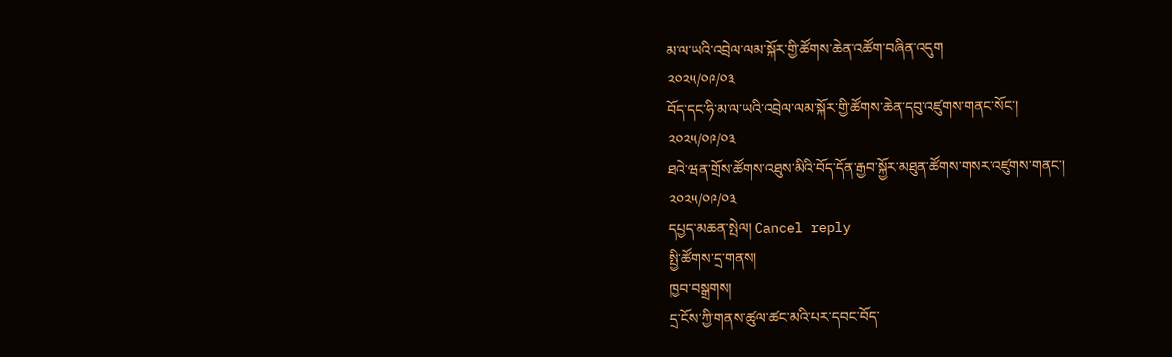མ་ལ་ཡའི་འབྲེལ་ལམ་སྐོར་གྱི་ཚོགས་ཆེན་འཚོག་བཞིན་འདུག
༢༠༢༥/༠༩/༠༣
བོད་དང་ཧི་མ་ལ་ཡའི་འབྲེལ་ལམ་སྐོར་གྱི་ཚོགས་ཆེན་དབུ་འཛུགས་གནང་སོང་།
༢༠༢༥/༠༩/༠༣
ཐའེ་ཝན་གྲོས་ཚོགས་འཐུས་མིའི་བོད་དོན་རྒྱབ་སྐྱོར་མཐུན་ཚོགས་གསར་འཛུགས་གནང་།
༢༠༢༥/༠༩/༠༣
དཔྱད་མཆན་སྤེལ། Cancel reply
སྤྱི་ཚོགས་དྲ་གནས།
ཁྱབ་བསྒྲགས།
དྲ་ངོས་ཀྱི་གནས་ཚུལ་ཚང་མའི་པར་དབང་བོད་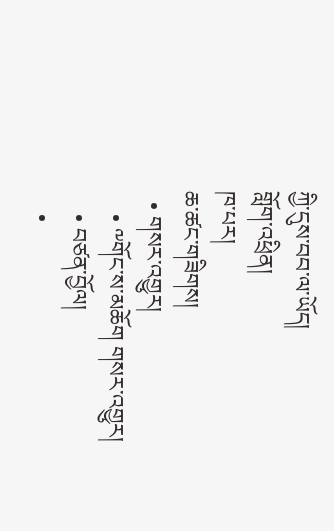ཀྱི་དུས་བབ་ལ་ཡོད།
གློག་འཕྲིན།
ཁ་པར།
ཆ་ཚང་གཟིགས།
  • གསར་འགྱུར།
    • ༸གོང་ས་མཆོག གསར་འགྱུར།
    • བཙན་བྱོལ།
    •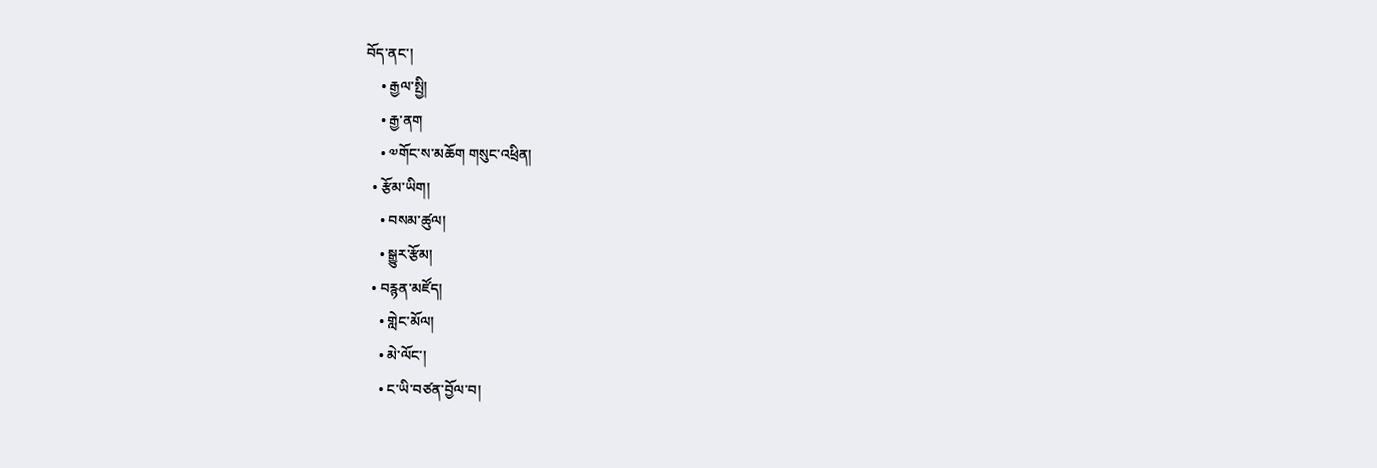བོད་ནང་།
    • རྒྱལ་སྤྱི།
    • རྒྱ་ནག
    • ༧གོང་ས་མཆོག གསུང་འཕྲིན།
  • རྩོམ་ཡིག།
    • བསམ་ཚུལ།
    • སྒྱུར་རྩོམ།
  • བརྙན་མཛོད།
    • གླེང་མོལ།
    • མེ་ལོང་།
    • ང་ཡི་བཙན་བྱོལ་བ།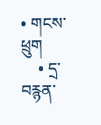• གངས་ཕྲུག
    • དྲ་བརྙན་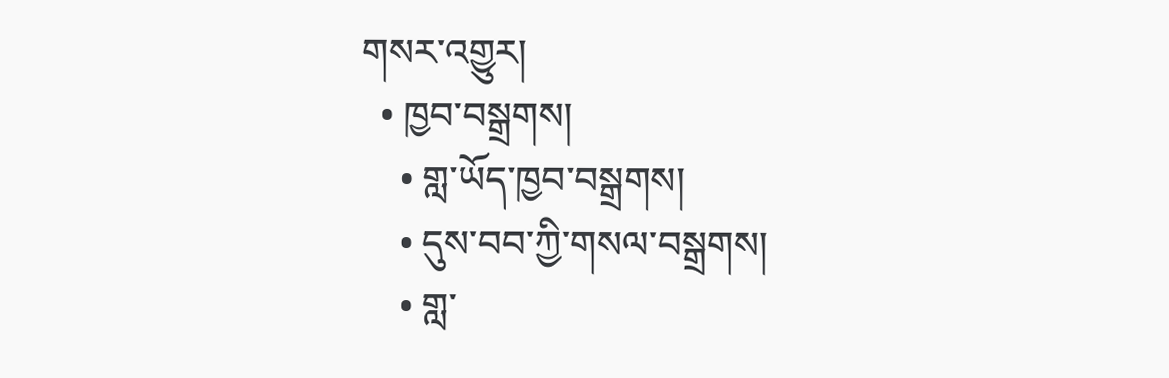གསར་འགྱུར།
  • ཁྱབ་བསྒྲགས།
    • གླ་ཡོད་ཁྱབ་བསྒྲགས།
    • དུས་བབ་ཀྱི་གསལ་བསྒྲགས།
    • གླ་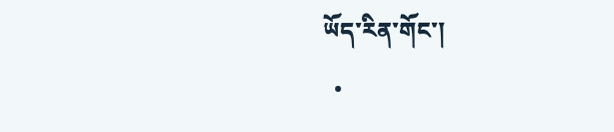ཡོད་རིན་གོང་།
  •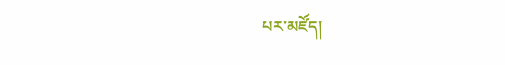པར་མཛོད།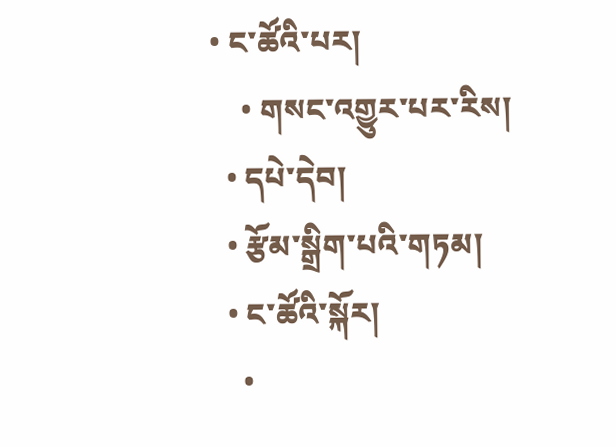• ང་ཚོའི་པར།
    • གསང་འགྱུར་པར་རིས།
  • དཔེ་དེབ།
  • རྩོམ་སྒྲིག་པའི་གཏམ།
  • ང་ཚོའི་སྐོར།
    •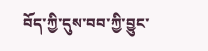བོད་ཀྱི་དུས་བབ་ཀྱི་བྱུང་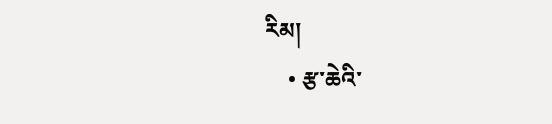རིམ།
    • རྩ་ཆེའི་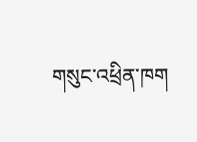གསུང་འཕྲིན་ཁག